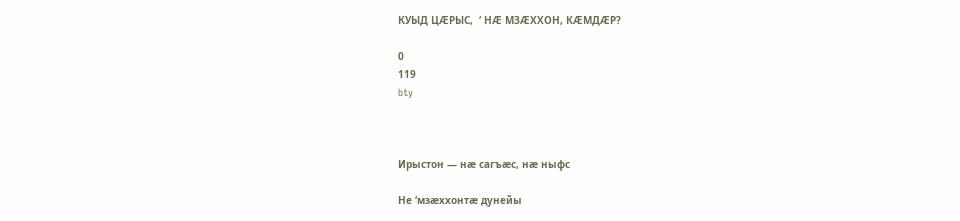КУЫД ЦÆРЫС,  ‘ НÆ МЗÆХХОН, КÆМДÆР?

0
119
bty



Ирыстон — нæ сагъæс, нæ ныфс

Не ‘мзæххонтæ дунейы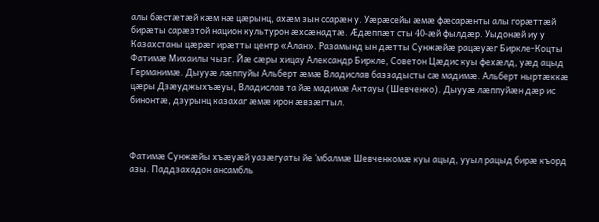алы бæстæтæй кæм нæ цæрынц, ахæм зын ссарæн у. Уæрæсейы æмæ фæсарæнты алы горæттæй бирæты сарæзтой национ культурон æхсæнадтæ. Æдæппæт сты 40-æй фылдæр. Уыдонæй иу у Казахстаны цæрæг ирæтты центр «Алан». Разамынд ын дæтты Сунжæйæ рацæуæг Биркле-Коцты Фатимæ Михаилы чызг. Йæ сæры хицау Александр Биркле, Советон Цæдис куы фехæлд, уæд ацыд Германимæ. Дыууæ лæппуйы Альберт æмæ Владислав баззадысты сæ мадимæ. Альберт ныртæккæ цæры Дзæуджыхъæуы, Владислав та йæ мадимæ Актауы (Шевченко). Дыууæ лæппуйæн дæр ис бинонтæ, дзурынц казахаг æмæ ирон æвзæгтыл.



Фатимæ Сунжæйы хъæуæй уазæгуаты йе ‘мбалмæ Шевченкомæ куы ацыд, ууыл рацыд бирæ къорд азы. Паддзахадон ансамбль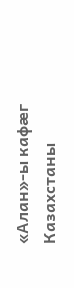«Алан»-ы кафæг Казахстаны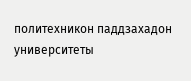политехникон паддзахадон университеты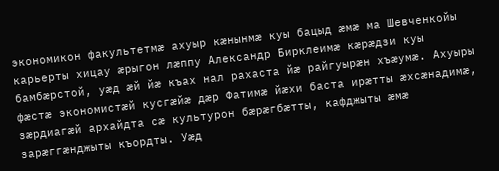экономикон факультетмæ ахуыр кæнынмæ куы бацыд æмæ ма Шевченкойы карьерты хицау æрыгон лæппу Александр Бирклеимæ кæрæдзи куы бамбæрстой, уæд æй йæ къах нал рахаста йæ райгуырæн хъæумæ. Ахуыры фæстæ экономистæй кусгæйæ дæр Фатимæ йæхи баста ирæтты æхсæнадимæ, зæрдиагæй архайдта сæ культурон бæрæгбæтты, кафджыты æмæ зарæггæнджыты къордты. Уæд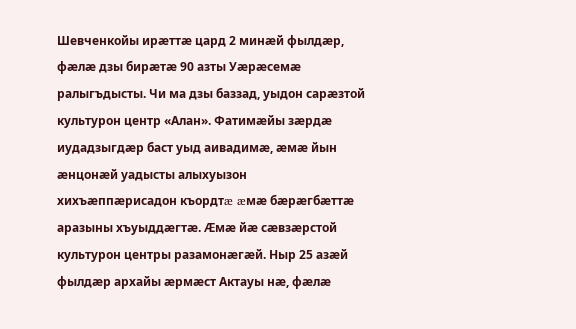Шевченкойы ирæттæ цард 2 минæй фылдæр, фæлæ дзы бирæтæ 90 азты Уæрæсемæ ралыгъдысты. Чи ма дзы баззад, уыдон сарæзтой культурон центр «Алан». Фатимæйы зæрдæ иудадзыгдæр баст уыд аивадимæ, æмæ йын æнцонæй уадысты алыхуызон хихъæппæрисадон къордтæ æмæ бæрæгбæттæ аразыны хъуыддæгтæ. Æмæ йæ сæвзæрстой культурон центры разамонæгæй. Ныр 25 азæй фылдæр архайы æрмæст Актауы нæ, фæлæ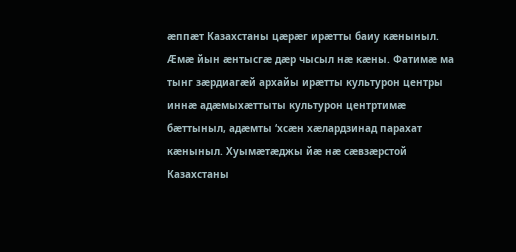æппæт Казахстаны цæрæг ирæтты баиу кæныныл. Æмæ йын æнтысгæ дæр чысыл нæ кæны. Фатимæ ма тынг зæрдиагæй архайы ирæтты культурон центры иннæ адæмыхæттыты культурон центртимæ бæттыныл, адæмты ‘хсæн хæлардзинад парахат кæныныл. Хуымæтæджы йæ нæ сæвзæрстой Казахстаны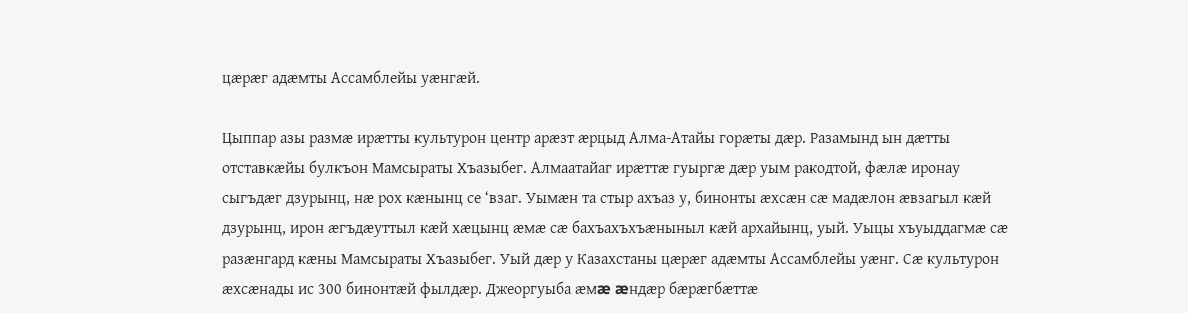цæрæг адæмты Ассамблейы уæнгæй.

Цыппар азы размæ ирæтты культурон центр арæзт æрцыд Алма-Атайы горæты дæр. Разамынд ын дæтты отставкæйы булкъон Мамсыраты Хъазыбег. Алмаатайаг ирæттæ гуыргæ дæр уым ракодтой, фæлæ иронау сыгъдæг дзурынц, нæ рох кæнынц се ‘взаг. Уымæн та стыр ахъаз у, бинонты æхсæн сæ мадæлон æвзагыл кæй дзурынц, ирон æгъдæуттыл кæй хæцынц æмæ сæ бахъахъхъæныныл кæй архайынц, уый. Уыцы хъуыддагмæ сæ разæнгард кæны Мамсыраты Хъазыбег. Уый дæр у Казахстаны цæрæг адæмты Ассамблейы уæнг. Сæ культурон æхсæнады ис 300 бинонтæй фылдæр. Джеоргуыба æмæ æндæр бæрæгбæттæ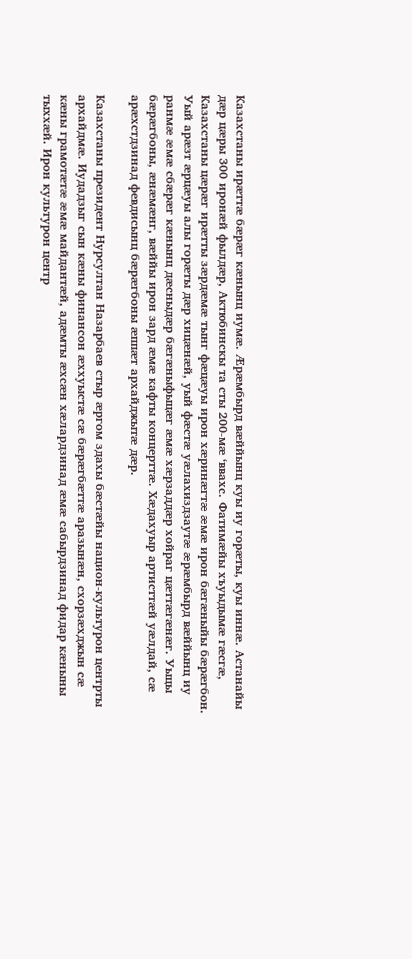Казахстаны ирæттæ бæрæг кæнынц иумæ. Æрæмбырд вæййынц куы иу горæты, куы иннæ. Астанайы дæр цæры 300 иронæй фылдæр, Актюбинскы та сты 200-мæ ‘ввахс. Фатимæйы хъуыдымæ гæсгæ, Казахстаны цæрæг ирæтты зæрдæмæ тынг фæцæуы ирон хæринæгтæ æмæ ирон бæгæныйы бæрæгбон. Уый арæзт æрцæуы алы горæты дæр хицæнæй, уый фæстæ уæлахиздзаутæ æрæмбырд вæййынц иу ранмæ æмæ сбæрæг кæнынц дæсныдæр бæгæныфыцæг æмæ хæрзаддæр хойраг цæттæгæнæг. Уыцы бæрæгбоны, æнæмæнг, вæййы ирон зард æмæ кафты концерттæ. Хæдахуыр артисттæй уæлдай, сæ арæхстдзинад февдисынц бæрæгбоны æппæт архайджытæ дæр.

Казахстаны президент Нурсултан Назарбаев стыр æргом здахы бæстæйы национ-культурон центрты архайдмæ. Иудадзыг сын кæны финансон æххуыстæ сæ бæрæгбæттæ аразынæн, схорзæхджын сæ кæны грамотæтæ æмæ майдантæй, адæмты æхсæн хæлардзинад æмæ сабырдзинад фидар кæныны тыххæй. Ирон культурон центр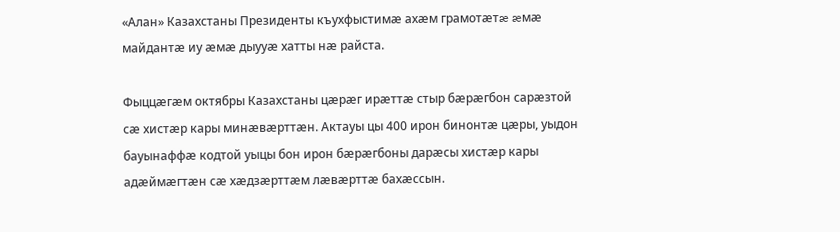«Алан» Казахстаны Президенты къухфыстимæ ахæм грамотæтæ æмæ майдантæ иу æмæ дыууæ хатты нæ райста.

Фыццæгæм октябры Казахстаны цæрæг ирæттæ стыр бæрæгбон сарæзтой сæ хистæр кары минæвæрттæн. Актауы цы 400 ирон бинонтæ цæры, уыдон бауынаффæ кодтой уыцы бон ирон бæрæгбоны дарæсы хистæр кары адæймæгтæн сæ хæдзæрттæм лæвæрттæ бахæссын.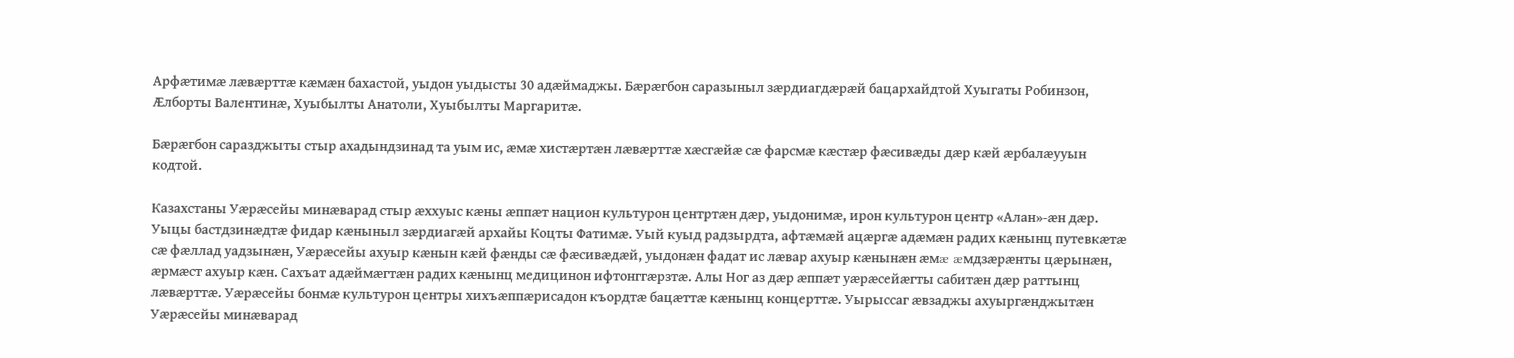Арфæтимæ лæвæрттæ кæмæн бахастой, уыдон уыдысты 30 адæймаджы. Бæрæгбон саразыныл зæрдиагдæрæй бацархайдтой Хуыгаты Робинзон, Æлборты Валентинæ, Хуыбылты Анатоли, Хуыбылты Маргаритæ.

Бæрæгбон саразджыты стыр ахадындзинад та уым ис, æмæ хистæртæн лæвæрттæ хæсгæйæ сæ фарсмæ кæстæр фæсивæды дæр кæй æрбалæууын кодтой.

Казахстаны Уæрæсейы минæварад стыр æххуыс кæны æппæт национ культурон центртæн дæр, уыдонимæ, ирон культурон центр «Алан»-æн дæр. Уыцы бастдзинæдтæ фидар кæныныл зæрдиагæй архайы Коцты Фатимæ. Уый куыд радзырдта, афтæмæй ацæргæ адæмæн радих кæнынц путевкæтæ сæ фæллад уадзынæн, Уæрæсейы ахуыр кæнын кæй фæнды сæ фæсивæдæй, уыдонæн фадат ис лæвар ахуыр кæнынæн æмæ æмдзæрæнты цæрынæн, æрмæст ахуыр кæн. Сахъат адæймæгтæн радих кæнынц медицинон ифтонггæрзтæ. Алы Ног аз дæр æппæт уæрæсейæгты сабитæн дæр раттынц лæвæрттæ. Уæрæсейы бонмæ культурон центры хихъæппæрисадон къордтæ бацæттæ кæнынц концерттæ. Уырыссаг æвзаджы ахуыргæнджытæн Уæрæсейы минæварад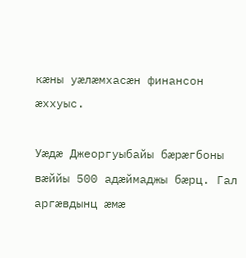кæны уæлæмхасæн финансон æххуыс.

Уæдæ Джеоргуыбайы бæрæгбоны вæййы 500 адæймаджы бæрц. Гал аргæвдынц æмæ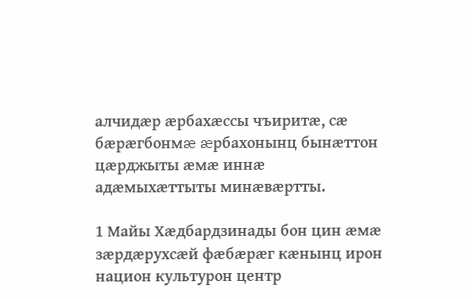алчидæр æрбахæссы чъиритæ, сæ бæрæгбонмæ æрбахонынц бынæттон цæрджыты æмæ иннæ адæмыхæттыты минæвæртты.

1 Майы Хæдбардзинады бон цин æмæ зæрдæрухсæй фæбæрæг кæнынц ирон национ культурон центр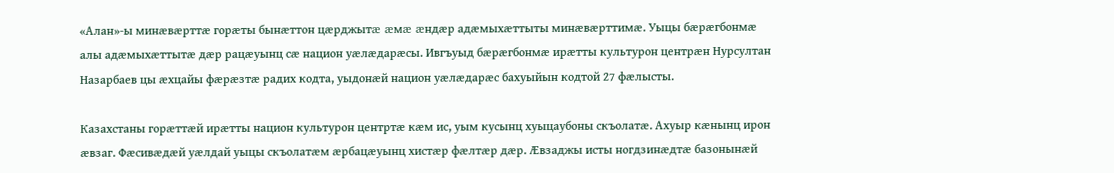«Алан»-ы минæвæрттæ горæты бынæттон цæрджытæ æмæ æндæр адæмыхæттыты минæвæрттимæ. Уыцы бæрæгбонмæ алы адæмыхæттытæ дæр рацæуынц сæ национ уæлæдарæсы. Ивгъуыд бæрæгбонмæ ирæтты культурон центрæн Нурсултан Назарбаев цы æхцайы фæрæзтæ радих кодта, уыдонæй национ уæлæдарæс бахуыйын кодтой 27 фæлысты.

Казахстаны горæттæй ирæтты национ культурон центртæ кæм ис, уым кусынц хуыцаубоны скъолатæ. Ахуыр кæнынц ирон æвзаг. Фæсивæдæй уæлдай уыцы скъолатæм æрбацæуынц хистæр фæлтæр дæр. Æвзаджы исты ногдзинæдтæ базонынæй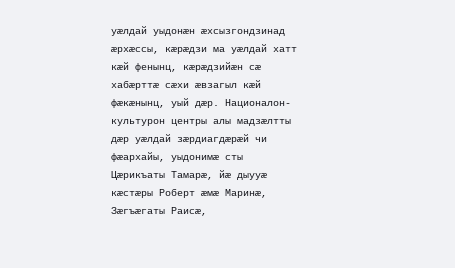уæлдай уыдонæн æхсызгондзинад æрхæссы, кæрæдзи ма уæлдай хатт кæй фенынц, кæрæдзийæн сæ хабæрттæ сæхи æвзагыл кæй фæкæнынц, уый дæр. Националон-культурон центры алы мадзæлтты дæр уæлдай зæрдиагдæрæй чи фæархайы, уыдонимæ сты Цæрикъаты Тамарæ, йæ дыууæ кæстæры Роберт æмæ Маринæ, Зæгъæгаты Раисæ,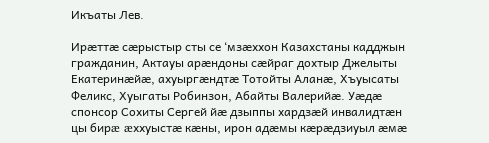Икъаты Лев.

Ирæттæ сæрыстыр сты се ‘мзæххон Казахстаны кадджын гражданин, Актауы арæндоны сæйраг дохтыр Джелыты Екатеринæйæ, ахуыргæндтæ Тотойты Аланæ, Хъуысаты Феликс, Хуыгаты Робинзон, Абайты Валерийæ. Уæдæ спонсор Сохиты Сергей йæ дзыппы хардзæй инвалидтæн цы бирæ æххуыстæ кæны, ирон адæмы кæрæдзиуыл æмæ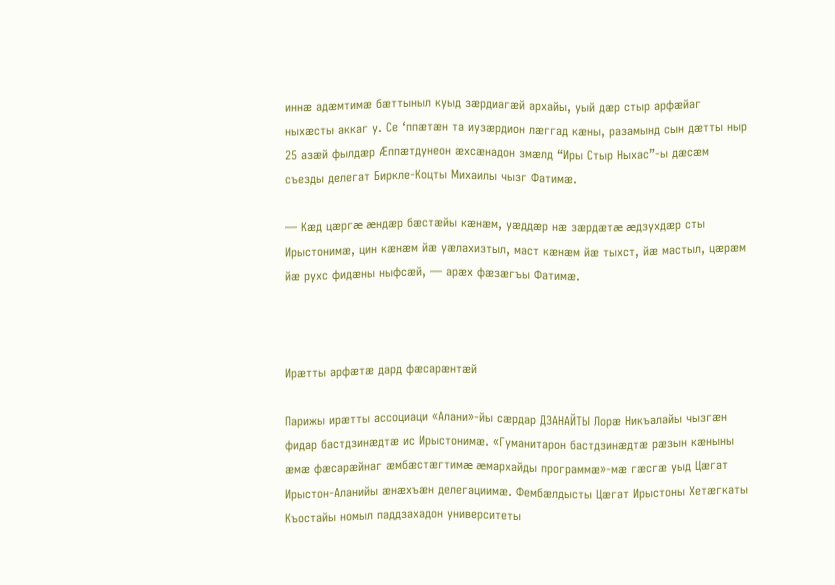иннæ адæмтимæ бæттыныл куыд зæрдиагæй архайы, уый дæр стыр арфæйаг ныхæсты аккаг у. Се ‘ппæтæн та иузæрдион лæггад кæны, разамынд сын дæтты ныр 25 азæй фылдæр Æппæтдунеон æхсæнадон змæлд “Иры Стыр Ныхас”-ы дæсæм съезды делегат Биркле-Коцты Михаилы чызг Фатимæ.

— Кæд цæргæ æндæр бæстæйы кæнæм, уæддæр нæ зæрдæтæ æдзухдæр сты Ирыстонимæ, цин кæнæм йæ уæлахизтыл, маст кæнæм йæ тыхст, йæ мастыл, цæрæм йæ рухс фидæны ныфсæй, — арæх фæзæгъы Фатимæ.



Ирæтты арфæтæ дард фæсарæнтæй

Парижы ирæтты ассоциаци «Алани»-йы сæрдар ДЗАНАЙТЫ Лорæ Никъалайы чызгæн фидар бастдзинæдтæ ис Ирыстонимæ. «Гуманитарон бастдзинæдтæ рæзын кæныны æмæ фæсарæйнаг æмбæстæгтимæ æмархайды программæ»-мæ гæсгæ уыд Цæгат Ирыстон-Аланийы æнæхъæн делегациимæ. Фембæлдысты Цæгат Ирыстоны Хетæгкаты Къостайы номыл паддзахадон университеты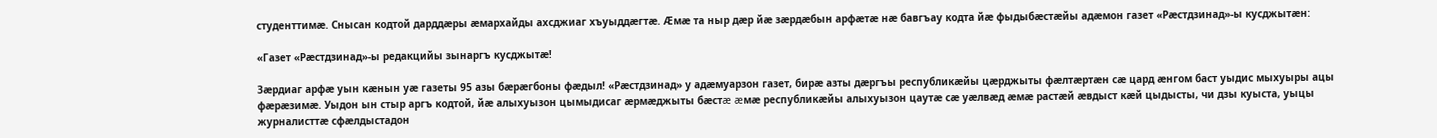студенттимæ. Снысан кодтой дарддæры æмархайды ахсджиаг хъуыддæгтæ. Æмæ та ныр дæр йæ зæрдæбын арфæтæ нæ бавгъау кодта йæ фыдыбæстæйы адæмон газет «Рæстдзинад»-ы кусджытæн:

«Газет «Рæстдзинад»-ы редакцийы зынаргъ кусджытæ!

Зæрдиаг арфæ уын кæнын уæ газеты 95 азы бæрæгбоны фæдыл! «Рæстдзинад» у адæмуарзон газет, бирæ азты дæргъы республикæйы цæрджыты фæлтæртæн сæ цард æнгом баст уыдис мыхуыры ацы фæрæзимæ. Уыдон ын стыр аргъ кодтой, йæ алыхуызон цымыдисаг æрмæджыты бæстæ æмæ республикæйы алыхуызон цаутæ сæ уæлвæд æмæ растæй æвдыст кæй цыдысты, чи дзы куыста, уыцы журналисттæ сфæлдыстадон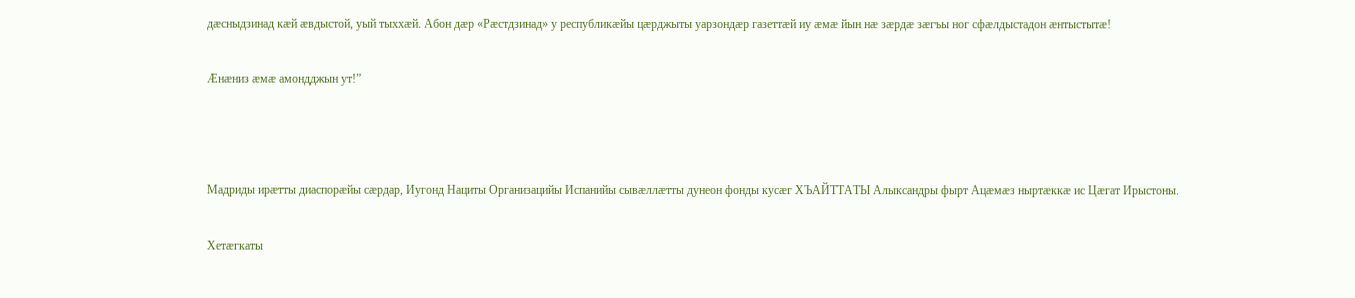дæсныдзинад кæй æвдыстой, уый тыххæй. Абон дæр «Рæстдзинад» у республикæйы цæрджыты уарзондæр газеттæй иу æмæ йын нæ зæрдæ зæгъы ног сфæлдыстадон æнтыстытæ!

Æнæниз æмæ амондджын ут!”



Мадриды ирæтты диаспорæйы сæрдар, Иугонд Нациты Организацийы Испанийы сывæллæтты дунеон фонды кусæг ХЪАЙТТАТЫ Алыксандры фырт Ацæмæз ныртæккæ ис Цæгат Ирыстоны.

Хетæгкаты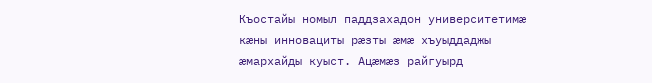Къостайы номыл паддзахадон университетимæ кæны инновациты рæзты æмæ хъуыддаджы æмархайды куыст. Ацæмæз райгуырд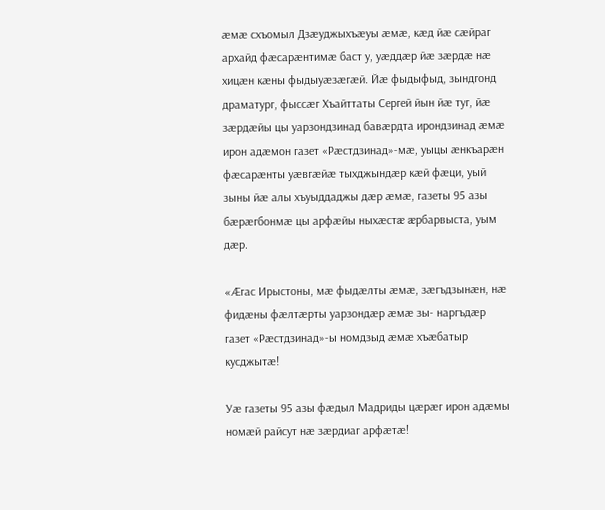æмæ схъомыл Дзæуджыхъæуы æмæ, кæд йæ сæйраг архайд фæсарæнтимæ баст у, уæддæр йæ зæрдæ нæ хицæн кæны фыдыуæзæгæй. Йæ фыдыфыд, зындгонд драматург, фыссæг Хъайттаты Сергей йын йæ туг, йæ зæрдæйы цы уарзондзинад бавæрдта ирондзинад æмæ ирон адæмон газет «Рæстдзинад»-мæ, уыцы æнкъарæн фæсарæнты уæвгæйæ тыхджындæр кæй фæци, уый зыны йæ алы хъуыддаджы дæр æмæ, газеты 95 азы бæрæгбонмæ цы арфæйы ныхæстæ æрбарвыста, уым дæр.

«Æгас Ирыстоны, мæ фыдæлты æмæ, зæгъдзынæн, нæ фидæны фæлтæрты уарзондæр æмæ зы- наргъдæр газет «Рæстдзинад»-ы номдзыд æмæ хъæбатыр кусджытæ!

Уæ газеты 95 азы фæдыл Мадриды цæрæг ирон адæмы номæй райсут нæ зæрдиаг арфæтæ!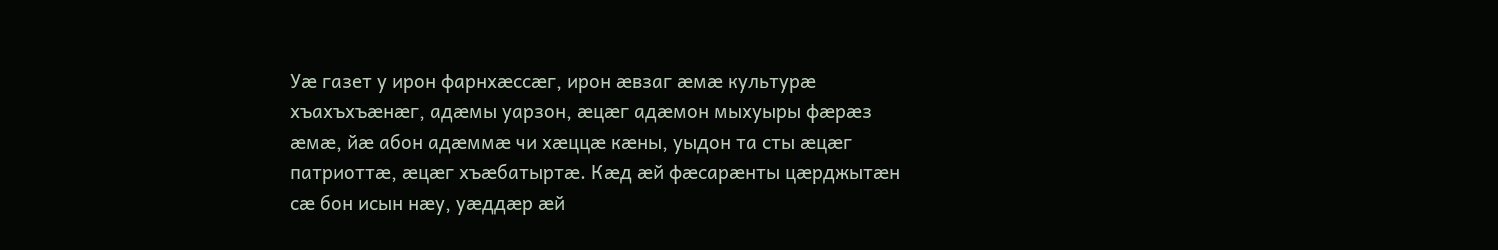Уæ газет у ирон фарнхæссæг, ирон æвзаг æмæ культурæ хъахъхъæнæг, адæмы уарзон, æцæг адæмон мыхуыры фæрæз æмæ, йæ абон адæммæ чи хæццæ кæны, уыдон та сты æцæг патриоттæ, æцæг хъæбатыртæ. Кæд æй фæсарæнты цæрджытæн сæ бон исын нæу, уæддæр æй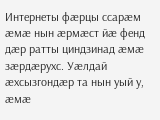Интернеты фæрцы ссарæм æмæ нын æрмæст йæ фенд дæр ратты циндзинад æмæ зæрдæрухс. Уæлдай æхсызгондæр та нын уый у, æмæ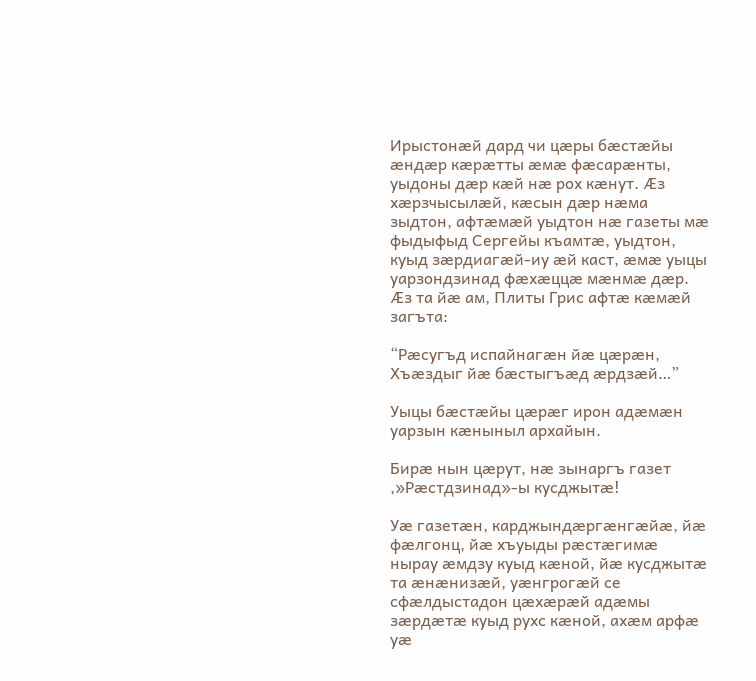Ирыстонæй дард чи цæры бæстæйы æндæр кæрæтты æмæ фæсарæнты, уыдоны дæр кæй нæ рох кæнут. Æз хæрзчысылæй, кæсын дæр нæма зыдтон, афтæмæй уыдтон нæ газеты мæ фыдыфыд Сергейы къамтæ, уыдтон, куыд зæрдиагæй-иу æй каст, æмæ уыцы уарзондзинад фæхæццæ мæнмæ дæр. Æз та йæ ам, Плиты Грис афтæ кæмæй загъта:

“Рæсугъд испайнагæн йæ цæрæн, Хъæздыг йæ бæстыгъæд æрдзæй…”

Уыцы бæстæйы цæрæг ирон адæмæн уарзын кæныныл архайын.

Бирæ нын цæрут, нæ зынаргъ газет ,»Рæстдзинад»-ы кусджытæ!

Уæ газетæн, карджындæргæнгæйæ, йæ фæлгонц, йæ хъуыды рæстæгимæ нырау æмдзу куыд кæной, йæ кусджытæ та æнæнизæй, уæнгрогæй се сфæлдыстадон цæхæрæй адæмы зæрдæтæ куыд рухс кæной, ахæм арфæ уæ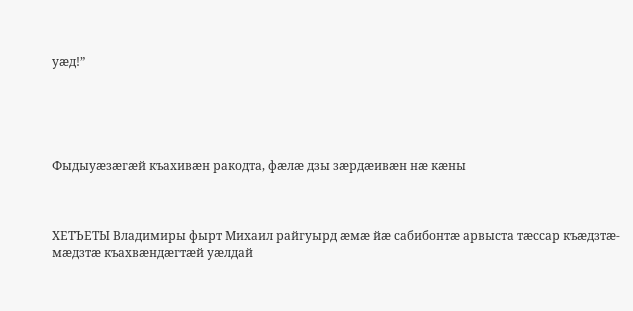уæд!”





Фыдыуæзæгæй къахивæн ракодта, фæлæ дзы зæрдæивæн нæ кæны



ХЕТЪЕТЫ Владимиры фырт Михаил райгуырд æмæ йæ сабибонтæ арвыста тæссар къæдзтæ-мæдзтæ къахвæндæгтæй уæлдай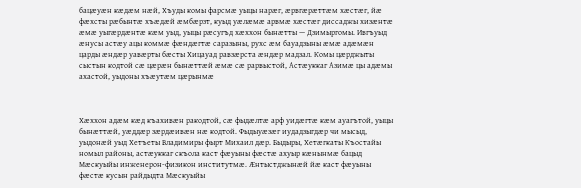бацæуæн кæдæм нæй, Хъуды комы фарсмæ уыцы нарæг, æрвгæрæттæм хæстæг, йæ фæхсты рæбынтæ хъæдæй æмбæрзт, куыд уæлæмæ арвмæ хæстæг диссаджы хизæнтæ æмæ уыгæрдæнтæ кæм уыд, уыцы рæсугъд хæххон бынæтты — Дзимыргомы. Ивгъуыд æнусы астæу ацы коммæ фæндæгтæ саразыны, рухс æм бауадзыны æмæ адæмæн царды æндæр уавæрты бæсты Хицауад равзæрста æндæр мадзал. Комы цæрджыты сыстын кодтой сæ цæрæн бынæттæй æмæ сæ рарвыстой, Астæуккаг Азимæ цы адæмы ахастой, уыдоны хъæутæм цæрынмæ



Хæххон адæм кæд къахивæн ракодтой, сæ фыдæлтæ арф уидæгтæ кæм ауагътой, уыцы бынæттæй, уæддæр зæрдæивæн нæ кодтой. Фыдыуæзæг иудадзыгдæр чи мысыд, уыдонæй уыд Хетъеты Владимиры фырт Михаил дæр. Быдыры, Хетæгкаты Къостайы номыл районы, астæуккаг скъола каст фæуыны фæстæ ахуыр кæнынмæ бацыд Мæскуыйы инженерон-физикон институтмæ. Æнтыстджынæй йæ каст фæуыны фæстæ кусын райдыдта Мæскуыйы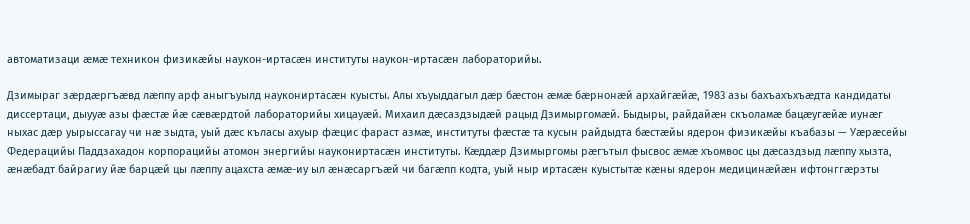автоматизаци æмæ техникон физикæйы наукон-иртасæн институты наукон-иртасæн лабораторийы.

Дзимыраг зæрдæргъæвд лæппу арф аныгъуылд наукониртасæн куысты. Алы хъуыддагыл дæр бæстон æмæ бæрнонæй архайгæйæ, 1983 азы бахъахъхъæдта кандидаты диссертаци, дыууæ азы фæстæ йæ сæвæрдтой лабораторийы хицауæй. Михаил дæсаздзыдæй рацыд Дзимыргомæй. Быдыры, райдайæн скъоламæ бацæугæйæ иунæг ныхас дæр уырыссагау чи нæ зыдта, уый дæс къласы ахуыр фæцис фараст азмæ, институты фæстæ та кусын райдыдта бæстæйы ядерон физикæйы къабазы — Уæрæсейы Федерацийы Паддзахадон корпорацийы атомон энергийы наукониртасæн институты. Кæддæр Дзимыргомы рæгътыл фысвос æмæ хъомвос цы дæсаздзыд лæппу хызта, æнæбадт байрагиу йæ барцæй цы лæппу ацахста æмæ-иу ыл æнæсаргъæй чи багæпп кодта, уый ныр иртасæн куыстытæ кæны ядерон медицинæйæн ифтонггæрзты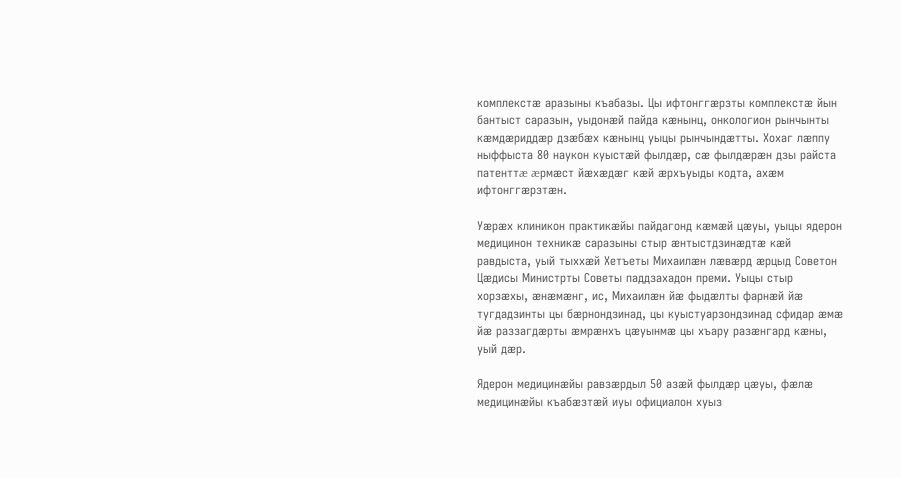комплекстæ аразыны къабазы. Цы ифтонггæрзты комплекстæ йын бантыст саразын, уыдонæй пайда кæнынц, онкологион рынчынты кæмдæриддæр дзæбæх кæнынц уыцы рынчындæтты. Хохаг лæппу ныффыста 80 наукон куыстæй фылдæр, сæ фылдæрæн дзы райста патенттæ æрмæст йæхæдæг кæй æрхъуыды кодта, ахæм ифтонггæрзтæн.

Уæрæх клиникон практикæйы пайдагонд кæмæй цæуы, уыцы ядерон медицинон техникæ саразыны стыр æнтыстдзинæдтæ кæй равдыста, уый тыххæй Хетъеты Михаилæн лæвæрд æрцыд Советон Цæдисы Министрты Советы паддзахадон преми. Уыцы стыр хорзæхы, æнæмæнг, ис, Михаилæн йæ фыдæлты фарнæй йæ тугдадзинты цы бæрнондзинад, цы куыстуарзондзинад сфидар æмæ йæ раззагдæрты æмрæнхъ цæуынмæ цы хъару разæнгард кæны, уый дæр.

Ядерон медицинæйы равзæрдыл 50 азæй фылдæр цæуы, фæлæ медицинæйы къабæзтæй иуы официалон хуыз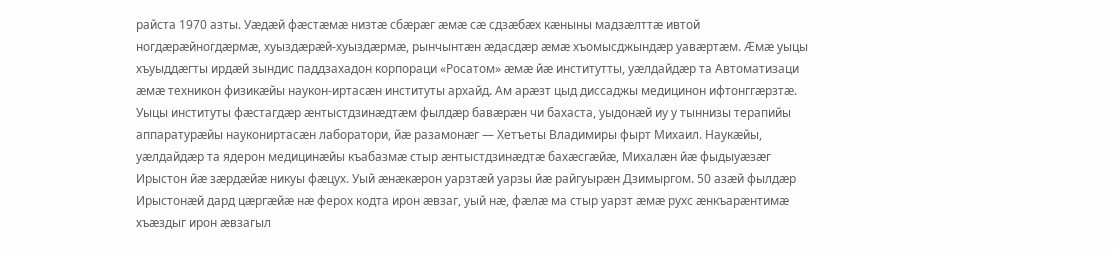райста 1970 азты. Уæдæй фæстæмæ низтæ сбæрæг æмæ сæ сдзæбæх кæныны мадзæлттæ ивтой ногдæрæйногдæрмæ, хуыздæрæй-хуыздæрмæ, рынчынтæн æдасдæр æмæ хъомысджындæр уавæртæм. Æмæ уыцы хъуыддæгты ирдæй зындис паддзахадон корпораци «Росатом» æмæ йæ институтты, уæлдайдæр та Автоматизаци æмæ техникон физикæйы наукон-иртасæн институты архайд. Ам арæзт цыд диссаджы медицинон ифтонггæрзтæ. Уыцы институты фæстагдæр æнтыстдзинæдтæм фылдæр бавæрæн чи бахаста, уыдонæй иу у тыннизы терапийы аппаратурæйы наукониртасæн лаборатори, йæ разамонæг — Хетъеты Владимиры фырт Михаил. Наукæйы, уæлдайдæр та ядерон медицинæйы къабазмæ стыр æнтыстдзинæдтæ бахæсгæйæ, Михалæн йæ фыдыуæзæг Ирыстон йæ зæрдæйæ никуы фæцух. Уый æнæкæрон уарзтæй уарзы йæ райгуырæн Дзимыргом. 50 азæй фылдæр Ирыстонæй дард цæргæйæ нæ ферох кодта ирон æвзаг, уый нæ, фæлæ ма стыр уарзт æмæ рухс æнкъарæнтимæ хъæздыг ирон æвзагыл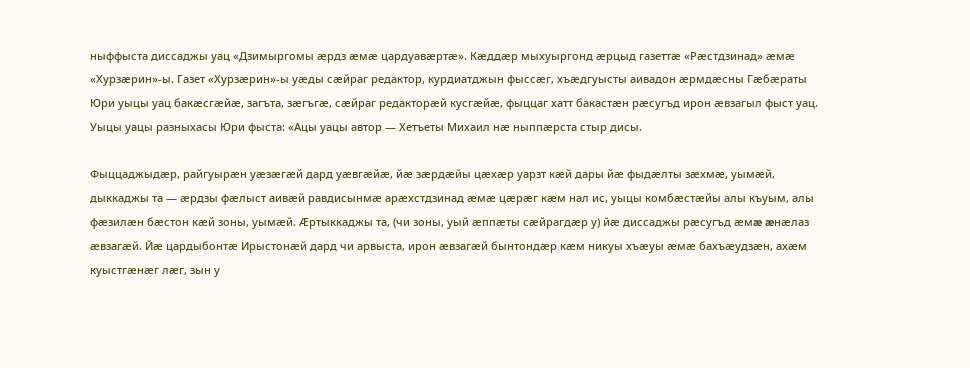ныффыста диссаджы уац «Дзимыргомы æрдз æмæ цардуавæртæ». Кæддæр мыхуыргонд æрцыд газеттæ «Рæстдзинад» æмæ «Хурзæрин»-ы. Газет «Хурзæрин»-ы уæды сæйраг редактор, курдиатджын фыссæг, хъæдгуысты аивадон æрмдæсны Гæбæраты Юри уыцы уац бакæсгæйæ, загъта, зæгъгæ, сæйраг редакторæй кусгæйæ, фыццаг хатт бакастæн рæсугъд ирон æвзагыл фыст уац. Уыцы уацы разныхасы Юри фыста: «Ацы уацы автор — Хетъеты Михаил нæ ныппæрста стыр дисы.

Фыццаджыдæр, райгуырæн уæзæгæй дард уæвгæйæ, йæ зæрдæйы цæхæр уарзт кæй дары йæ фыдæлты зæхмæ, уымæй, дыккаджы та — æрдзы фæлыст аивæй равдисынмæ арæхстдзинад æмæ цæрæг кæм нал ис, уыцы комбæстæйы алы къуым, алы фæзилæн бæстон кæй зоны, уымæй. Æртыккаджы та, (чи зоны, уый æппæты сæйрагдæр у) йæ диссаджы рæсугъд æмæ æнæлаз æвзагæй. Йæ цардыбонтæ Ирыстонæй дард чи арвыста, ирон æвзагæй бынтондæр кæм никуы хъæуы æмæ бахъæудзæн, ахæм куыстгæнæг лæг, зын у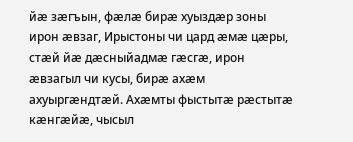йæ зæгъын, фæлæ бирæ хуыздæр зоны ирон æвзаг, Ирыстоны чи цард æмæ цæры, стæй йæ дæсныйадмæ гæсгæ, ирон æвзагыл чи кусы, бирæ ахæм ахуыргæндтæй. Ахæмты фыстытæ рæстытæ кæнгæйæ, чысыл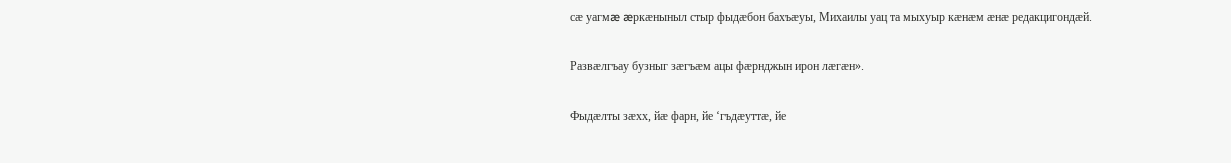сæ уагмæ æркæныныл стыр фыдæбон бахъæуы, Михаилы уац та мыхуыр кæнæм æнæ редакцигондæй.

Развæлгъау бузныг зæгъæм ацы фæрнджын ирон лæгæн».

Фыдæлты зæхх, йæ фарн, йе ‘гъдæуттæ, йе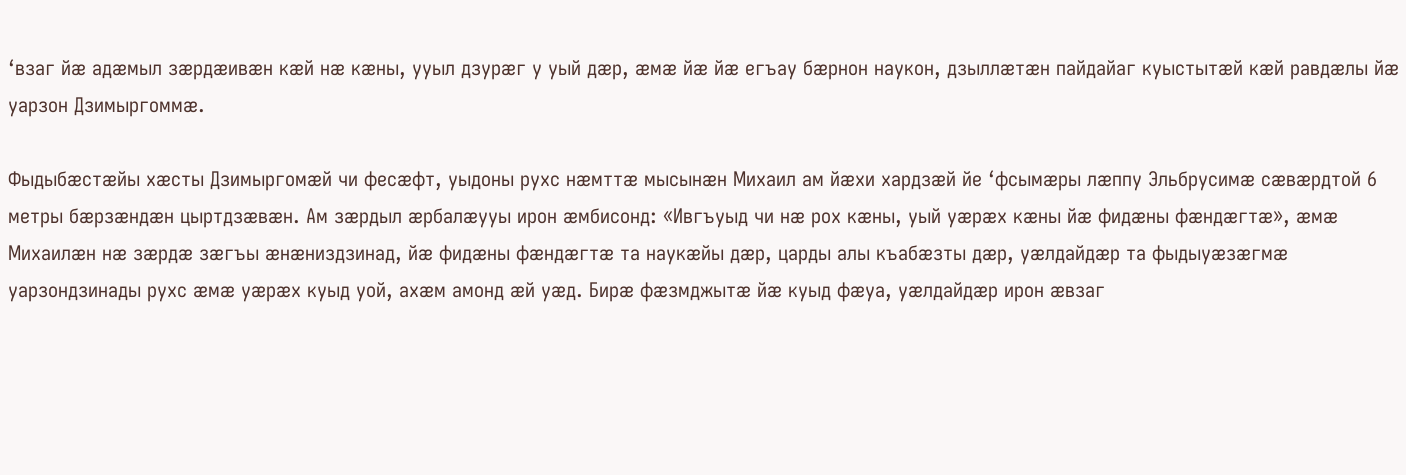‘взаг йæ адæмыл зæрдæивæн кæй нæ кæны, ууыл дзурæг у уый дæр, æмæ йæ йæ егъау бæрнон наукон, дзыллæтæн пайдайаг куыстытæй кæй равдæлы йæ уарзон Дзимыргоммæ.

Фыдыбæстæйы хæсты Дзимыргомæй чи фесæфт, уыдоны рухс нæмттæ мысынæн Михаил ам йæхи хардзæй йе ‘фсымæры лæппу Эльбрусимæ сæвæрдтой 6 метры бæрзæндæн цыртдзæвæн. Ам зæрдыл æрбалæууы ирон æмбисонд: «Ивгъуыд чи нæ рох кæны, уый уæрæх кæны йæ фидæны фæндæгтæ», æмæ Михаилæн нæ зæрдæ зæгъы æнæниздзинад, йæ фидæны фæндæгтæ та наукæйы дæр, царды алы къабæзты дæр, уæлдайдæр та фыдыуæзæгмæ уарзондзинады рухс æмæ уæрæх куыд уой, ахæм амонд æй уæд. Бирæ фæзмджытæ йæ куыд фæуа, уæлдайдæр ирон æвзаг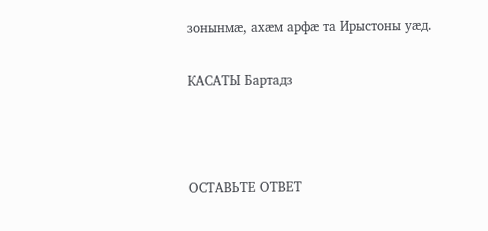зонынмæ, ахæм арфæ та Ирыстоны уæд.

КАСАТЫ Бартадз



ОСТАВЬТЕ ОТВЕТ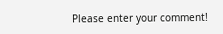Please enter your comment!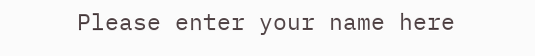Please enter your name here